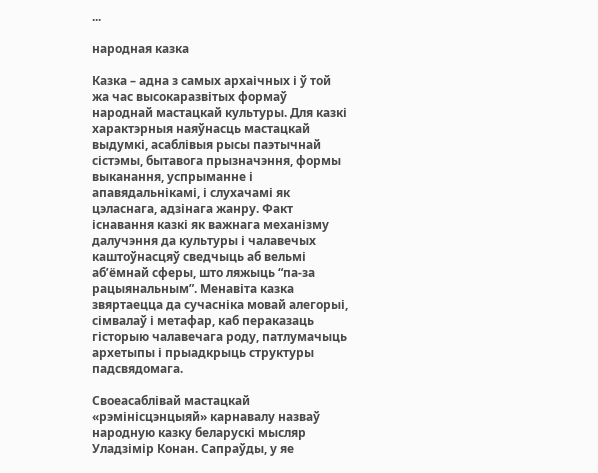...

народная казка

Казка – адна з самых архаічных і ў той жа час высокаразвітых формаў народнай мастацкай культуры. Для казкі характэрныя наяўнасць мастацкай выдумкі, асаблівыя рысы паэтычнай сістэмы, бытавога прызначэння, формы выканання, успрыманне і апавядальнікамі, і слухачамі як цэласнага, адзінага жанру. Факт існавання казкі як важнага механізму далучэння да культуры і чалавечых каштоўнасцяў сведчыць аб вельмі аб’ёмнай сферы, што ляжыць “па-за рацыянальным”. Менавіта казка звяртаецца да сучасніка мовай алегорыі, сімвалаў і метафар, каб пераказаць гісторыю чалавечага роду, патлумачыць архетыпы і прыадкрыць структуры падсвядомага.

Своеасаблівай мастацкай «рэмінісцэнцыяй» карнавалу назваў народную казку беларускі мысляр Уладзімір Конан. Сапраўды, у яе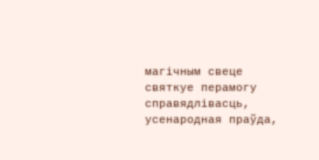магічным свеце святкуе перамогу справядлівасць, усенародная праўда,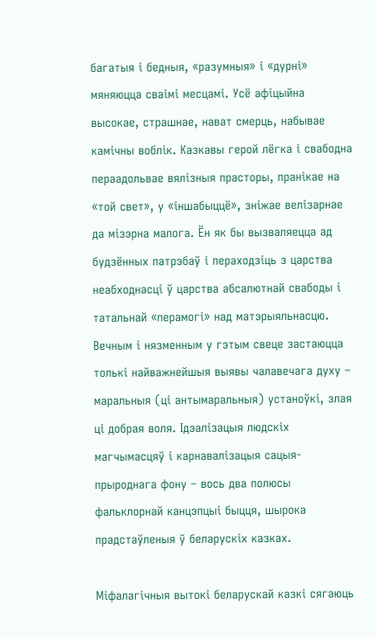багатыя і бедныя, «разумныя» і «дурні» мяняюцца сваімі месцамі. Усё афіцыйна высокае, страшнае, нават смерць, набывае камічны воблік. Казкавы герой лёгка і свабодна пераадольвае вялізныя прасторы, пранікае на «той свет», у «іншабыццё», зніжае велізарнае да мізэрна малога. Ён як бы вызваляецца ад будзённых патрэбаў і пераходзіць з царства неабходнасці ў царства абсалютнай свабоды і татальнай «перамогі» над матэрыяльнасцю. Вечным і нязменным у гэтым свеце застаюцца толькі найважнейшыя выявы чалавечага духу – маральныя (ці антымаральныя) устаноўкі, злая ці добрая воля. Ідэалізацыя людскіх магчымасцяў і карнавалізацыя сацыя-прыроднага фону – вось два полюсы фальклорнай канцэпцыі быцця, шырока прадстаўленыя ў беларускіх казках.

Міфалагічныя вытокі беларускай казкі сягаюць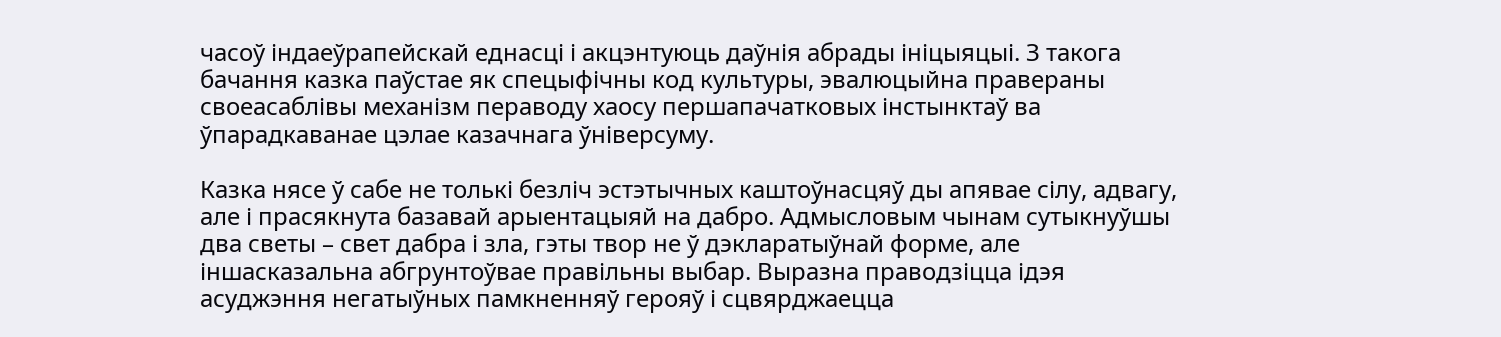часоў індаеўрапейскай еднасці і акцэнтуюць даўнія абрады ініцыяцыі. З такога бачання казка паўстае як спецыфічны код культуры, эвалюцыйна правераны своеасаблівы механізм пераводу хаосу першапачатковых інстынктаў ва ўпарадкаванае цэлае казачнага ўніверсуму.

Казка нясе ў сабе не толькі безліч эстэтычных каштоўнасцяў ды апявае сілу, адвагу, але і прасякнута базавай арыентацыяй на дабро. Адмысловым чынам сутыкнуўшы два светы – свет дабра і зла, гэты твор не ў дэкларатыўнай форме, але іншасказальна абгрунтоўвае правільны выбар. Выразна праводзіцца ідэя асуджэння негатыўных памкненняў герояў і сцвярджаецца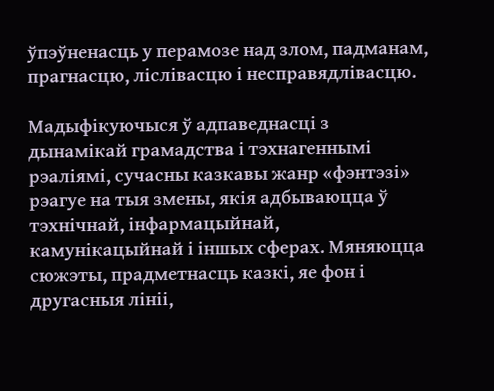ўпэўненасць у перамозе над злом, падманам, прагнасцю, ліслівасцю і несправядлівасцю.

Мадыфікуючыся ў адпаведнасці з дынамікай грамадства і тэхнагеннымі рэаліямі, сучасны казкавы жанр «фэнтэзі» рэагуе на тыя змены, якія адбываюцца ў тэхнічнай, інфармацыйнай, камунікацыйнай і іншых сферах. Мяняюцца сюжэты, прадметнасць казкі, яе фон і другасныя лініі,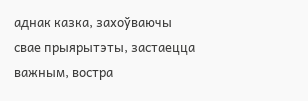аднак казка, захоўваючы свае прыярытэты, застаецца важным, востра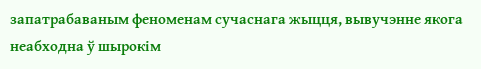запатрабаваным феноменам сучаснага жыцця, вывучэнне якога неабходна ў шырокім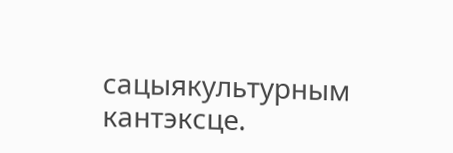сацыякультурным кантэксце.